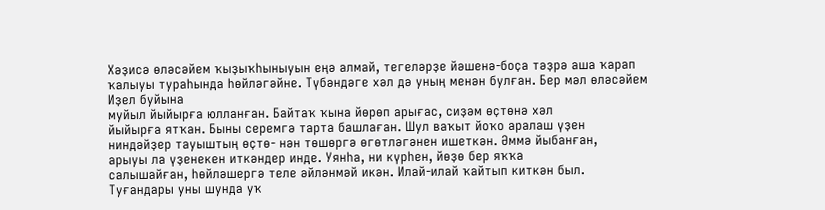Хәҙисә өләсәйем ҡыҙыҡһыныуын еңә алмай, тегеләрҙе йәшенә-боҫа тәҙрә аша ҡарап ҡалыуы тураһында һөйләгәйне. Түбәндәге хәл дә уның менән булған. Бер мәл өләсәйем Иҙел буйына
муйыл йыйырға юлланған. Байтаҡ ҡына йөрөп арығас, сиҙәм өҫтөнә хәл
йыйырға ятҡан. Быны серемгә тарта башлаған. Шул ваҡыт йоҡо аралаш үҙен
ниндәйҙер тауыштың өҫтө- нән төшөргә өгөтләгәнен ишеткән. Әммә йыбанған,
арыуы ла үҙенекен иткәндер инде. Уянһа, ни күрһен, йөҙө бер яҡҡа
салышайған, һөйләшергә теле әйләнмәй икән. Илай-илай ҡайтып киткән был.
Туғандары уны шунда уҡ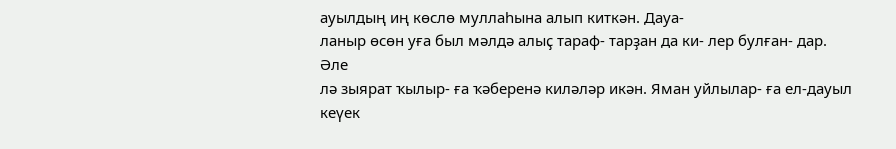ауылдың иң көслө муллаһына алып киткән. Дауа-
ланыр өсөн уға был мәлдә алыҫ тараф- тарҙан да ки- лер булған- дар. Әле
лә зыярат ҡылыр- ға ҡәберенә киләләр икән. Яман уйлылар- ға ел-дауыл
кеүек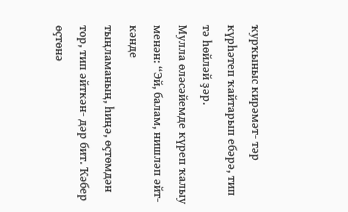ҡурҡыныс кирәмәт- тәр күрһәтеп ҡайтарып ебәрә, тип тә һөйләй ҙәр.
Мулла өләсәйемде күреп ҡалыу менән: “Эй, балам, нишләп әйт- кәнде
тыңламаның, һиңә, өҫтөмдән тор, тип әйткән- дәр бит. Ҡәбер өҫтөнә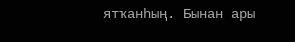ятҡанһың. Бынан ары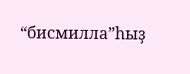“бисмилла”һыҙ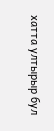хатта ултырыр бул